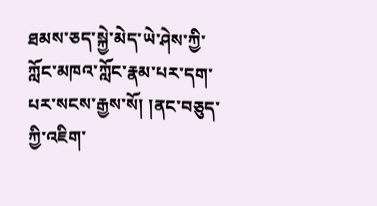ཐམས་ཅད་སྐྱེ་མེད་ཡེ་ཤེས་ཀྱི་ཀློང་མཁའ་ཀློང་རྣམ་པར་དག་པར་སངས་རྒྱས་སོ། །ནང་བཅུད་ཀྱི་འཇིག་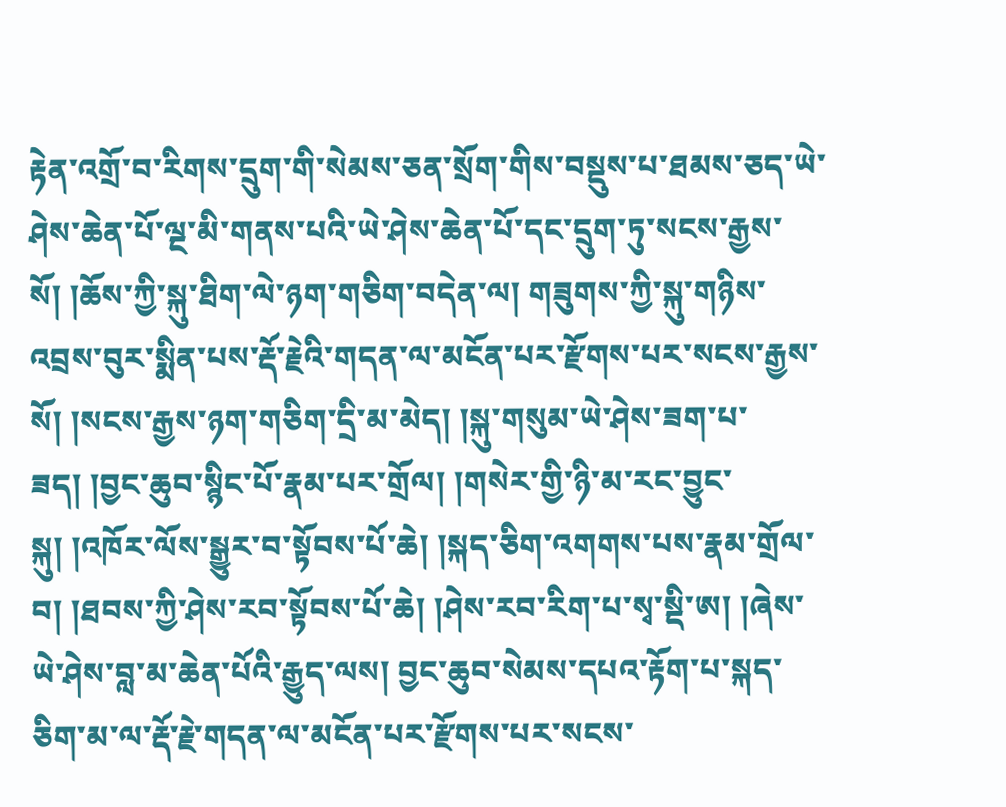རྟེན་འགྲོ་བ་རིགས་དྲུག་གི་སེམས་ཅན་སྲོག་གིས་བསྡུས་པ་ཐམས་ཅད་ཡེ་ཤེས་ཆེན་པོ་ལྔ་མི་གནས་པའི་ཡེ་ཤེས་ཆེན་པོ་དང་དྲུག་ཏུ་སངས་རྒྱས་སོ། །ཆོས་ཀྱི་སྐུ་ཐིག་ལེ་ཉག་གཅིག་བདེན་ལ། གཟུགས་ཀྱི་སྐུ་གཉིས་འབྲས་བུར་སྨིན་པས་རྡོ་རྗེའི་གདན་ལ་མངོན་པར་རྫོགས་པར་སངས་རྒྱས་སོ། །སངས་རྒྱས་ཉག་གཅིག་དྲི་མ་མེད། །སྐུ་གསུམ་ཡེ་ཤེས་ཟག་པ་ཟད། །བྱང་ཆུབ་སྙིང་པོ་རྣམ་པར་གྲོལ། །གསེར་གྱི་ཉི་མ་རང་བྱུང་སྐུ། །འཁོར་ལོས་སྒྱུར་བ་སྟོབས་པོ་ཆེ། །སྐད་ཅིག་འགགས་པས་རྣམ་གྲོལ་བ། །ཐབས་ཀྱི་ཤེས་རབ་སྟོབས་པོ་ཆེ། །ཤེས་རབ་རིག་པ་སྭ་སྡི་ཨ། །ཞེས་ཡེ་ཤེས་བླ་མ་ཆེན་པོའི་རྒྱུད་ལས། བྱང་ཆུབ་སེམས་དཔའ་རྟོག་པ་སྐད་ཅིག་མ་ལ་རྡོ་རྗེ་གདན་ལ་མངོན་པར་རྫོགས་པར་སངས་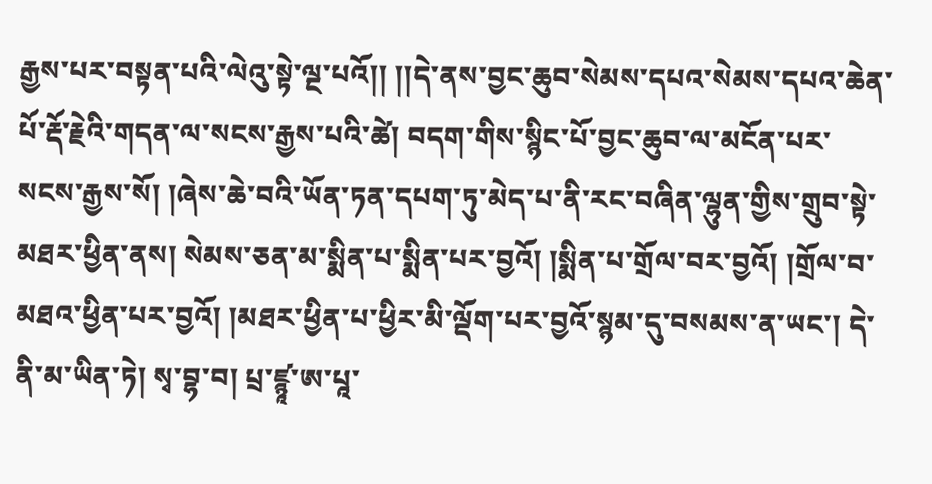རྒྱས་པར་བསྟན་པའི་ལེའུ་སྟེ་ལྔ་པའོ།། །།དེ་ནས་བྱང་ཆུབ་སེམས་དཔའ་སེམས་དཔའ་ཆེན་པོ་རྡོ་རྗེའི་གདན་ལ་སངས་རྒྱས་པའི་ཚེ། བདག་གིས་སྙིང་པོ་བྱང་ཆུབ་ལ་མངོན་པར་སངས་རྒྱས་སོ། །ཞེས་ཆེ་བའི་ཡོན་ཏན་དཔག་ཏུ་མེད་པ་ནི་རང་བཞིན་ལྷུན་གྱིས་གྲུབ་སྟེ་མཐར་ཕྱིན་ནས། སེམས་ཅན་མ་སྨིན་པ་སྨིན་པར་བྱའོ། །སྨིན་པ་གྲོལ་བར་བྱའོ། །གྲོལ་བ་མཐའ་ཕྱིན་པར་བྱའོ། །མཐར་ཕྱིན་པ་ཕྱིར་མི་ལྡོག་པར་བྱའོ་སྙམ་དུ་བསམས་ན་ཡང་། དེ་ནི་མ་ཡིན་ཏེ། སྭ་བྷ་བ། པྲ་ཛྙཱ་ཨ་པཱ་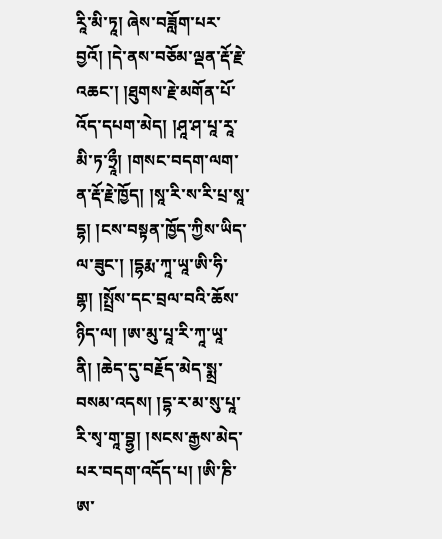རཱི་མི་ཏཱ། ཞེས་བཟློག་པར་བྱའོ། །དེ་ནས་བཅོམ་ལྡན་རྡོ་རྗེ་འཆང་། །ཐུགས་རྗེ་མགོན་པོ་འོད་དཔག་མེད། །ཤཱ་ཤ་པཱ་རཱ་མི་ཏ་ཧྲཱྀ། །གསང་བདག་ལག་ན་རྡོ་རྗེ་ཁྱོད། །སཱ་རི་ས་རི་པྲ་སཱ་དྷ། །ངས་བསྟན་ཁྱོད་ཀྱིས་ཡིད་ལ་ཟུང་། །དྷརྨ་ཀཱ་ཡཱ་ཨི་ཧི་གྷ། །སྤྲོས་དང་བྲལ་བའི་ཆོས་ཉིད་ལ། །ཨ་མུ་པཱ་རི་ཀཱ་ཡཱ་ནི། །ཆེད་དུ་བརྗོད་མེད་སྨྲ་བསམ་འདས། །དྷ་ར་མ་སུ་པཱ་རི་སྭ་གཱ་བྷྱ། །སངས་རྒྱས་མེད་པར་བདག་འདོད་པ། །ཨི་ཎི་ཨ་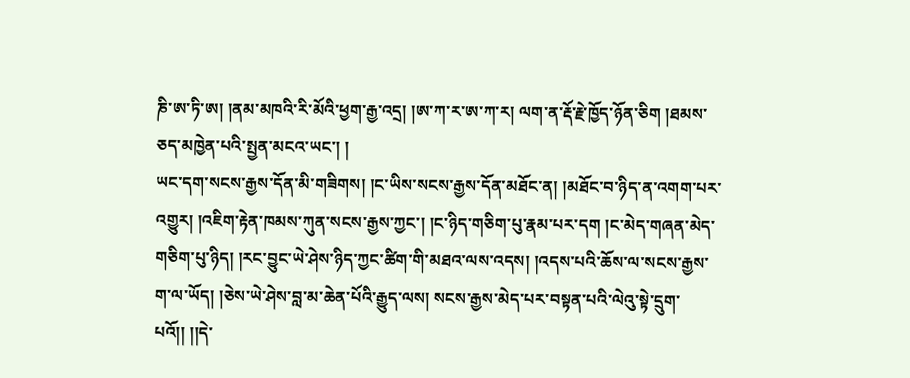ཎི་ཨ་ཏི་ཨ། །ནམ་མཁའི་རི་མོའི་ཕྱག་རྒྱ་འདྲ། །ཨ་ཀ་ར་ཨ་ཀ་ར། ལག་ན་རྡོ་རྗེ་ཁྱོད་ཉོན་ཅིག །ཐམས་ཅད་མཁྱེན་པའི་སྤྱན་མངའ་ཡང་། །
ཡང་དག་སངས་རྒྱས་དོན་མི་གཟིགས། །ང་ཡིས་སངས་རྒྱས་དོན་མཐོང་ན། །མཐོང་བ་ཉིད་ན་འགག་པར་འགྱུར། །འཇིག་རྟེན་ཁམས་ཀུན་སངས་རྒྱས་ཀྱང་། །ང་ཉིད་གཅིག་པུ་རྣམ་པར་དག །ང་མེད་གཞན་མེད་གཅིག་པུ་ཉིད། །རང་བྱུང་ཡེ་ཤེས་ཉིད་ཀྱང་ཚིག་གི་མཐའ་ལས་འདས། །འདས་པའི་ཆོས་ལ་སངས་རྒྱས་ག་ལ་ཡོད། །ཅེས་ཡེ་ཤེས་བླ་མ་ཆེན་པོའི་རྒྱུད་ལས། སངས་རྒྱས་མེད་པར་བསྟན་པའི་ལེའུ་སྟེ་དྲུག་པའོ།། །།དེ་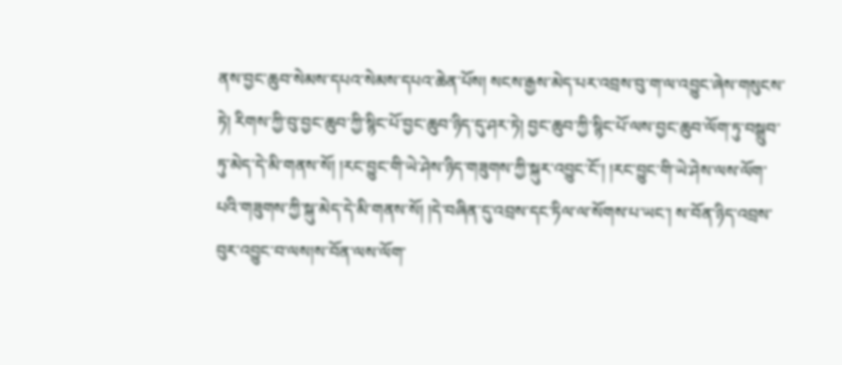ནས་བྱང་ཆུབ་སེམས་དཔའ་སེམས་དཔའ་ཆེན་པོས། སངས་རྒྱས་མེད་པར་འབྲས་བུ་ག་ལ་འབྱུང་ཞེས་གསུངས་ཏེ། རིགས་ཀྱི་བུ་བྱང་ཆུབ་ཀྱི་སྙིང་པོ་བྱང་ཆུབ་ཉིད་དུ་ཤར་ཏེ། བྱང་ཆུབ་ཀྱི་སྙིང་པོ་ལས་བྱང་ཆུབ་ལོག་ཏུ་བསྒྲུབ་ཏུ་མེད་དེ་མི་གནས་སོ། །རང་བྱུང་གི་ཡེ་ཤེས་ཉིད་གཟུགས་ཀྱི་སྐུར་འབྱུང་ངོ་། །རང་བྱུང་གི་ཡེ་ཤེས་ལས་ལོག་པའི་གཟུགས་ཀྱི་སྐུ་མེད་དེ་མི་གནས་སོ། །དེ་བཞིན་དུ་འབྲས་དང་ཏིལ་ལ་སོགས་པ་ཡང་། ས་བོན་ཉིད་འབྲས་བུར་འབྱུང་བ་ལས།ས་བོན་ལས་ལོག་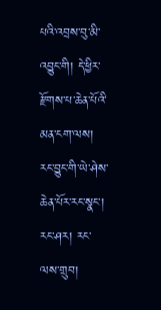པའི་འབྲས་བུ་མི་འབྱུང་གི། དེ་ཕྱིར་རྫོགས་པ་ཆེན་པོའི་མན་ངག་ལས། རང་བྱུང་གི་ཡེ་ཤེས་ཆེན་པོར་རང་སྣང་། རང་ཤར། རང་ལས་གྲུབ།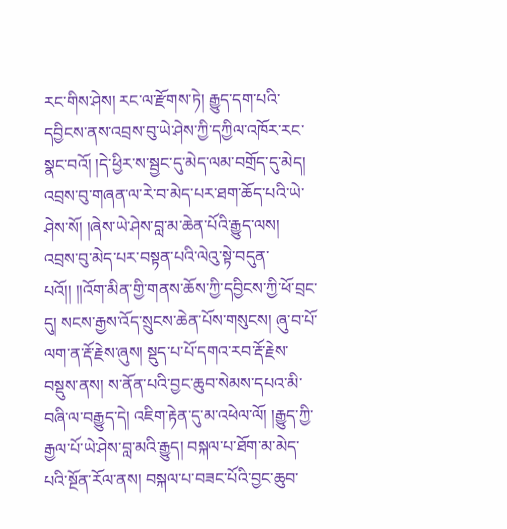རང་གིས་ཤེས། རང་ལ་རྫོགས་ཏེ། རྒྱུད་དག་པའི་དབྱིངས་ནས་འབྲས་བུ་ཡེ་ཤེས་ཀྱི་དཀྱིལ་འཁོར་རང་སྣང་བའོ། །དེ་ཕྱིར་ས་སྦྱང་དུ་མེད་ལམ་བགྲོད་དུ་མེད། འབྲས་བུ་གཞན་ལ་རེ་བ་མེད་པར་ཐག་ཆོད་པའི་ཡེ་ཤེས་སོ། །ཞེས་ཡེ་ཤེས་བླ་མ་ཆེན་པོའི་རྒྱུད་ལས། འབྲས་བུ་མེད་པར་བསྟན་པའི་ལེའུ་སྟེ་བདུན་པའོ།། །།འོག་མིན་གྱི་གནས་ཆོས་ཀྱི་དབྱིངས་ཀྱི་ཕོ་བྲང་དུ། སངས་རྒྱས་འོད་སྲུངས་ཆེན་པོས་གསུངས། ཞུ་བ་པོ་ལག་ན་རྡོ་རྗེས་ཞུས། སྡུད་པ་པོ་དགའ་རབ་རྡོ་རྗེས་བསྡུས་ནས། ས་ནོན་པའི་བྱང་ཆུབ་སེམས་དཔའ་མི་བཞི་ལ་བརྒྱུད་དེ། འཇིག་རྟེན་དུ་མ་འཕེལ་ལོ། །རྒྱུད་ཀྱི་རྒྱལ་པོ་ཡེ་ཤེས་བླ་མའི་རྒྱུད། བསྐལ་པ་ཐོག་མ་མེད་པའི་སྔོན་རོལ་ནས། བསྐལ་པ་བཟང་པོའི་བྱང་ཆུབ་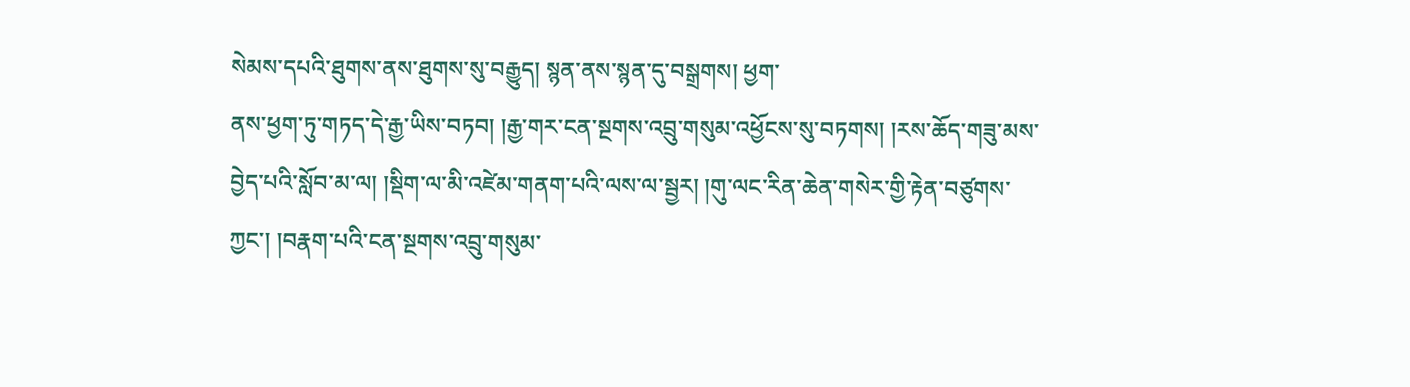སེམས་དཔའི་ཐུགས་ནས་ཐུགས་སུ་བརྒྱུད། སྙན་ནས་སྙན་དུ་བསྒྲགས། ཕྱག་
ནས་ཕྱག་ཏུ་གཏད་དེ་རྒྱ་ཡིས་བཏབ། །རྒྱ་གར་ངན་སྔགས་འབྲུ་གསུམ་འཕྱོངས་སུ་བཏགས། །རས་ཆོད་གཟུ་མས་བྱེད་པའི་སློབ་མ་ལ། །སྡིག་ལ་མི་འཛེམ་གནག་པའི་ལས་ལ་སྦྱར། །གུ་ལང་རིན་ཆེན་གསེར་གྱི་རྟེན་བཙུགས་ཀྱང་། །བརྣག་པའི་ངན་སྔགས་འབྲུ་གསུམ་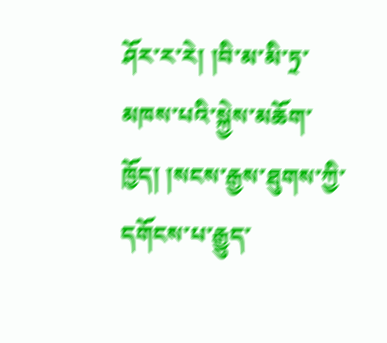ཤོར་ར་རེ། །བི་མ་མི་ཏྲ་མཁས་པའི་སྐྱེས་མཆོག་ཁྱོད། །སངས་རྒྱས་ཐུགས་ཀྱི་དགོངས་པ་རྒྱུད་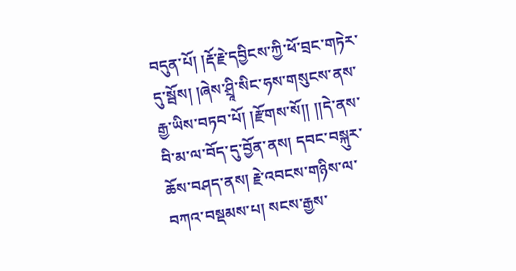བདུན་པོ། །རྡོ་རྗེ་དབྱིངས་ཀྱི་ཕོ་བྲང་གཏེར་དུ་སྦོས། །ཞེས་ཤྲཱི་སིང་ཧས་གསུངས་ནས་རྒྱ་ཡིས་བཏབ་པོ། །རྫོགས་སོ།། །།དེ་ནས་བི་མ་ལ་བོད་དུ་བྱོན་ནས། དབང་བསྐུར་ཆོས་བཤད་ནས། རྗེ་འབངས་གཉིས་ལ་བཀའ་བསྡམས་པ། སངས་རྒྱས་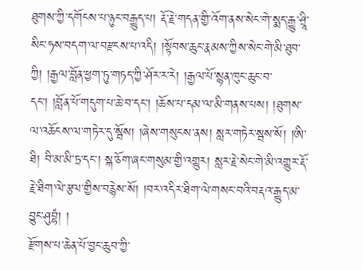ཐུགས་ཀྱི་དགོངས་པ་ཉུང་བརྒྱུད་པ། རྡོ་རྗེ་གདན་གྱི་འོག་ནས་སེང་གེ་སྨད་རྒྱུ་ཤྲཱི་སིང་ཧས་བདག་ལ་བརྫངས་པ་འདི། །སྟོབས་ཆུང་རྣམས་ཀྱིས་སེང་གེ་མི་ཐུབ་ཀྱི། །རྒྱལ་བློན་ཕྱག་ཏུ་གཏད་ཀྱི་ཤོར་ར་རེ། །རྒྱལ་པོ་སྙན་ཁུང་ཆུང་བ་དང་། །བློན་པོ་གདུག་པ་ཆེ་བ་དང་། །ཆོས་པ་དམ་ལ་མི་གནས་པས། །ཐུགས་ལ་འཆོངས་ལ་གཏེར་དུ་སྦོས། །ཞེས་གསུངས་ནས། སླར་གཏེར་སྦས་སོ། །ཨི་ཐི། བི་མ་མི་ཏྲ་དང་། སྐ་ཅོག་ཞང་གསུམ་གྱི་འགྱུར། སླར་རྗེ་སེང་གེ་མི་འགྱུར་རྡོ་རྗེ་ཐིག་ལེ་རྩལ་གྱིས་བརྙེས་སོ། །བར་འདིར་ཐིག་ལེ་གསང་བའི་བརྡའ་རྒྱུད་མ་བྱུང་ཤུབྷཾ། །
རྫོགས་པ་ཆེན་པོ་བྱང་ཆུབ་ཀྱི་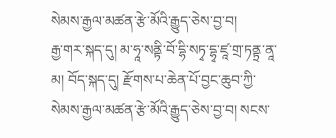སེམས་རྒྱལ་མཚན་རྩེ་མོའི་རྒྱུད་ཅེས་བྱ་བ།
རྒྱ་གར་སྐད་དུ། མ་ཧཱ་སནྟི་བོ་དྷི་སཏྭ་དྷྭ་ཛཱ་གྲ་ཏནྟྲ་ནཱ་མ། བོད་སྐད་དུ། རྫོགས་པ་ཆེན་པོ་བྱང་ཆུབ་ཀྱི་སེམས་རྒྱལ་མཚན་རྩེ་མོའི་རྒྱུད་ཅེས་བྱ་བ། སངས་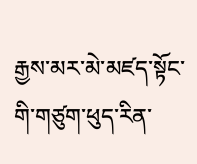རྒྱས་མར་མེ་མཛད་སྟོང་གི་གཙུག་ཕུད་རིན་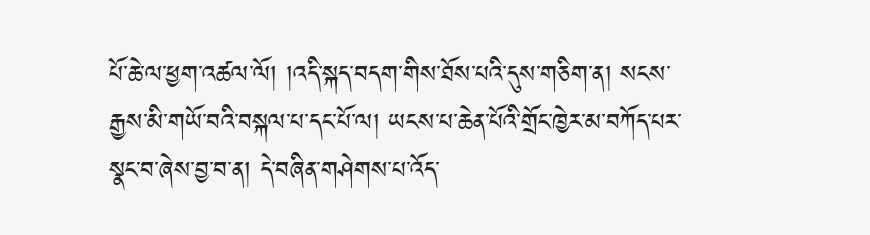པོ་ཆེ་ལ་ཕྱག་འཚལ་ལོ། །འདི་སྐད་བདག་གིས་ཐོས་པའི་དུས་གཅིག་ན། སངས་རྒྱས་མི་གཡོ་བའི་བསྐལ་པ་དང་པོ་ལ། ཡངས་པ་ཆེན་པོའི་གྲོང་ཁྱེར་མ་བཀོད་པར་སྣང་བ་ཞེས་བྱ་བ་ན། དེ་བཞིན་གཤེགས་པ་འོད་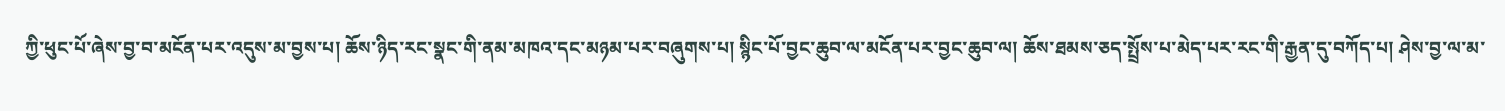ཀྱི་ཕུང་པོ་ཞེས་བྱ་བ་མངོན་པར་འདུས་མ་བྱས་པ། ཆོས་ཉིད་རང་སྣང་གི་ནམ་མཁའ་དང་མཉམ་པར་བཞུགས་པ། སྙིང་པོ་བྱང་ཆུབ་ལ་མངོན་པར་བྱང་ཆུབ་ལ། ཆོས་ཐམས་ཅད་སྤྲོས་པ་མེད་པར་རང་གི་རྒྱན་དུ་བཀོད་པ། ཤེས་བྱ་ལ་མ་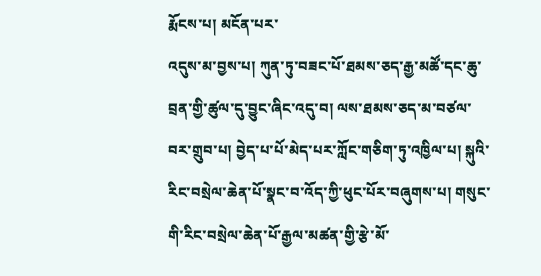རྨོངས་པ། མངོན་པར་
འདུས་མ་བྱས་པ། ཀུན་ཏུ་བཟང་པོ་ཐམས་ཅད་རྒྱ་མཚོ་དང་ཆུ་བྲན་གྱི་ཚུལ་དུ་བྱུང་ཞིང་འདུ་བ། ལས་ཐམས་ཅད་མ་བཙལ་བར་གྲུབ་པ། བྱེད་པ་པོ་མེད་པར་ཀློང་གཅིག་ཏུ་འཁྱིལ་པ། སྐུའི་རིང་བསྲེལ་ཆེན་པོ་སྣང་བ་འོད་ཀྱི་ཕུང་པོར་བཞུགས་པ། གསུང་གི་རིང་བསྲེལ་ཆེན་པོ་རྒྱལ་མཚན་གྱི་རྩེ་མོ་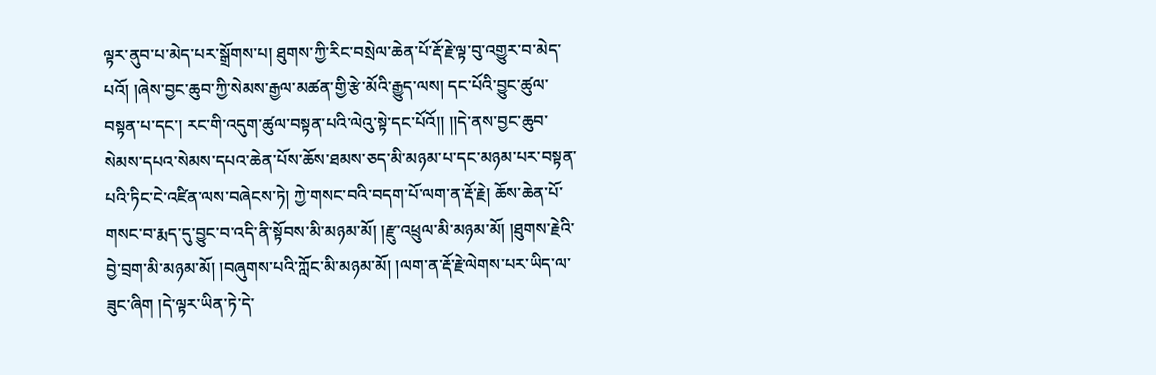ལྟར་ནུབ་པ་མེད་པར་སྒྲོགས་པ། ཐུགས་ཀྱི་རིང་བསྲེལ་ཆེན་པོ་རྡོ་རྗེ་ལྟ་བུ་འགྱུར་བ་མེད་པའོ། །ཞེས་བྱང་ཆུབ་ཀྱི་སེམས་རྒྱལ་མཚན་གྱི་རྩེ་མོའི་རྒྱུད་ལས། དང་པོའི་བྱུང་ཚུལ་བསྟན་པ་དང་། རང་གི་འདུག་ཚུལ་བསྟན་པའི་ལེའུ་སྟེ་དང་པོའོ།། །།དེ་ནས་བྱང་ཆུབ་སེམས་དཔའ་སེམས་དཔའ་ཆེན་པོས་ཆོས་ཐམས་ཅད་མི་མཉམ་པ་དང་མཉམ་པར་བསྟན་པའི་ཏིང་ངེ་འཛིན་ལས་བཞེངས་ཏེ། ཀྱེ་གསང་བའི་བདག་པོ་ལག་ན་རྡོ་རྗེ། ཆོས་ཆེན་པོ་གསང་བ་རྨད་དུ་བྱུང་བ་འདི་ནི་སྟོབས་མི་མཉམ་མོ། །རྫུ་འཕྲུལ་མི་མཉམ་མོ། །ཐུགས་རྗེའི་བྱེ་བྲག་མི་མཉམ་མོ། །བཞུགས་པའི་ཀློང་མི་མཉམ་མོ། །ལག་ན་རྡོ་རྗེ་ལེགས་པར་ཡིད་ལ་ཟུང་ཞིག །དེ་ལྟར་ཡིན་ཏེ་དེ་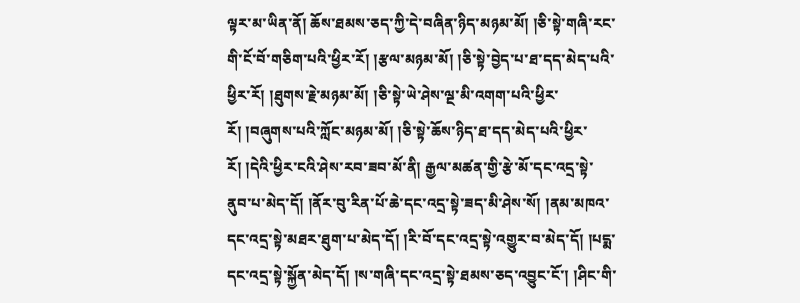ལྟར་མ་ཡིན་ནོ། ཆོས་ཐམས་ཅད་ཀྱི་དེ་བཞིན་ཉིད་མཉམ་མོ། །ཅི་སྟེ་གཞི་རང་གི་ངོ་བོ་གཅིག་པའི་ཕྱིར་རོ། །རྩལ་མཉམ་མོ། །ཅི་སྟེ་བྱེད་པ་ཐ་དད་མེད་པའི་ཕྱིར་རོ། །ཐུགས་རྗེ་མཉམ་མོ། །ཅི་སྟེ་ཡེ་ཤེས་ལྔ་མི་འགག་པའི་ཕྱིར་རོ། །བཞུགས་པའི་ཀློང་མཉམ་མོ། །ཅི་སྟེ་ཆོས་ཉིད་ཐ་དད་མེད་པའི་ཕྱིར་རོ། །དེའི་ཕྱིར་ངའི་ཤེས་རབ་ཟབ་མོ་ནི། རྒྱལ་མཚན་གྱི་རྩེ་མོ་དང་འདྲ་སྟེ་ནུབ་པ་མེད་དོ། །ནོར་བུ་རིན་པོ་ཆེ་དང་འདྲ་སྟེ་ཟད་མི་ཤེས་སོ། །ནམ་མཁའ་དང་འདྲ་སྟེ་མཐར་ཐུག་པ་མེད་དོ། །རི་བོ་དང་འདྲ་སྟེ་འགྱུར་བ་མེད་དོ། །པདྨ་དང་འདྲ་སྟེ་སྐྱོན་མེད་དོ། །ས་གཞི་དང་འདྲ་སྟེ་ཐམས་ཅད་འབྱུང་ངོ་། །ཤིང་གི་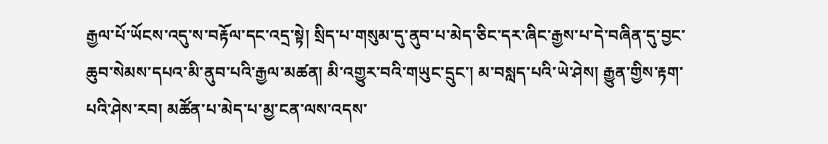རྒྱལ་པོ་ཡོངས་འདུ་ས་བརྟོལ་དང་འདྲ་སྟེ། སྲིད་པ་གསུམ་དུ་ནུབ་པ་མེད་ཅིང་དར་ཞིང་རྒྱས་པ་དེ་བཞིན་དུ་བྱང་ཆུབ་སེམས་དཔའ་མི་ནུབ་པའི་རྒྱལ་མཚན། མི་འགྱུར་བའི་གཡུང་དྲུང་། མ་བསླད་པའི་ཡེ་ཤེས། རྒྱུན་གྱིས་རྟག་པའི་ཤེས་རབ། མཚོན་པ་མེད་པ་མྱ་ངན་ལས་འདས་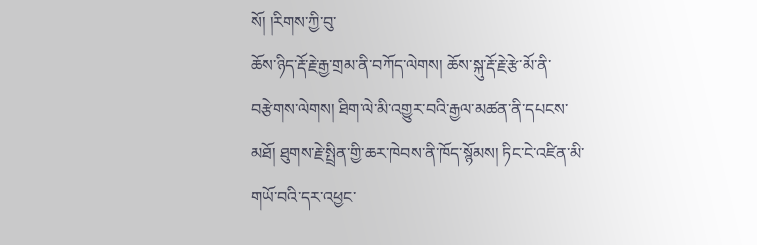སོ། །རིགས་ཀྱི་བུ་
ཆོས་ཉིད་རྡོ་རྗེ་རྒྱ་གྲམ་ནི་བཀོད་ལེགས། ཆོས་སྐུ་རྡོ་རྗེ་རྩེ་མོ་ནི་བརྩེགས་ལེགས། ཐིག་ལེ་མི་འགྱུར་བའི་རྒྱལ་མཚན་ནི་དཔངས་མཐོ། ཐུགས་རྗེ་སྤྲིན་གྱི་ཆར་ཁེབས་ནི་ཁོད་སྙོམས། ཏིང་ངེ་འཛིན་མི་གཡོ་བའི་དར་འཕྱང་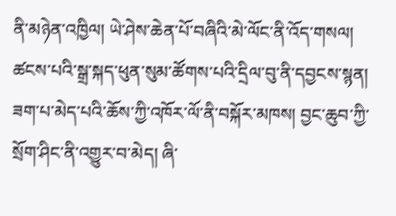ནི་མཉེན་འཁྱིལ། ཡེ་ཤེས་ཆེན་པོ་བཞིའི་མེ་ལོང་ནི་འོད་གསལ། ཚངས་པའི་སྒྲ་སྐད་ཕུན་སུམ་ཚོགས་པའི་དྲིལ་བུ་ནི་དབྱངས་སྙན། ཟག་པ་མེད་པའི་ཆོས་ཀྱི་འཁོར་ལོ་ནི་བསྐོར་མཁས། བྱང་ཆུབ་ཀྱི་སྲོག་ཤིང་ནི་འགྱུར་བ་མེད། ཞི་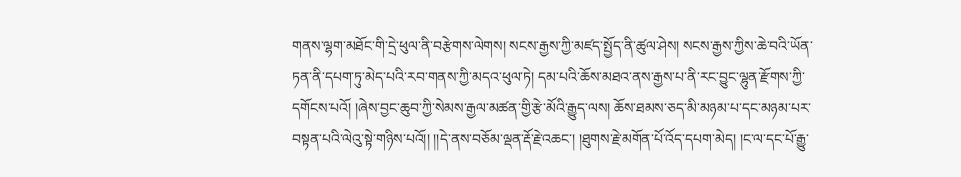གནས་ལྷག་མཐོང་གི་དྲེ་ཕུལ་ནི་བརྩེགས་ལེགས། སངས་རྒྱས་ཀྱི་མཛད་སྤྱོད་ནི་ཚུལ་ཤེས། སངས་རྒྱས་ཀྱིས་ཆེ་བའི་ཡོན་ཏན་ནི་དཔག་ཏུ་མེད་པའི་རབ་གནས་ཀྱི་མདའ་ཕུལ་ཏེ། དམ་པའི་ཆོས་མཐའ་ནས་རྒྱས་པ་ནི་རང་བྱུང་ལྷུན་རྫོགས་ཀྱི་དགོངས་པའོ། །ཞེས་བྱང་ཆུབ་ཀྱི་སེམས་རྒྱལ་མཚན་གྱི་རྩེ་མོའི་རྒྱུད་ལས། ཆོས་ཐམས་ཅད་མི་མཉམ་པ་དང་མཉམ་པར་བསྟན་པའི་ལེའུ་སྟེ་གཉིས་པའོ།། །།དེ་ནས་བཅོམ་ལྡན་རྡོ་རྗེ་འཆང་། །ཐུགས་རྗེ་མགོན་པོ་འོད་དཔག་མེད། །ང་ལ་དང་པོ་རྒྱུ་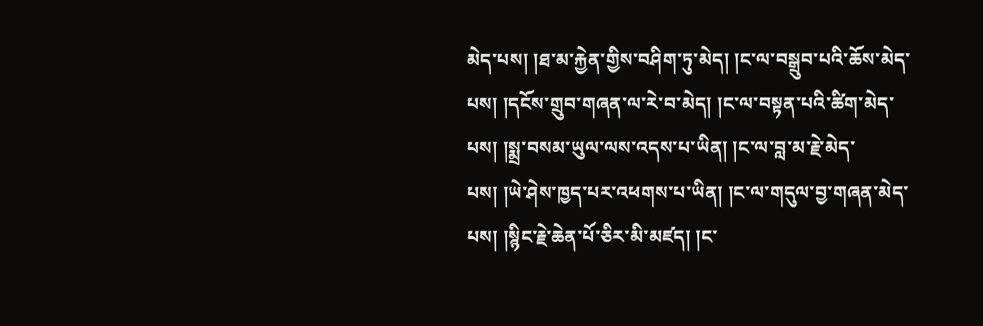མེད་པས། །ཐ་མ་རྐྱེན་གྱིས་བཤིག་ཏུ་མེད། །ང་ལ་བསྒྲུབ་པའི་ཆོས་མེད་པས། །དངོས་གྲུབ་གཞན་ལ་རེ་བ་མེད། །ང་ལ་བསྟན་པའི་ཚིག་མེད་པས། །སྨྲ་བསམ་ཡུལ་ལས་འདས་པ་ཡིན། །ང་ལ་བླ་མ་རྗེ་མེད་པས། །ཡེ་ཤེས་ཁྱད་པར་འཕགས་པ་ཡིན། །ང་ལ་གདུལ་བྱ་གཞན་མེད་པས། །སྙིང་རྗེ་ཆེན་པོ་ཅིར་མི་མཛད། །ང་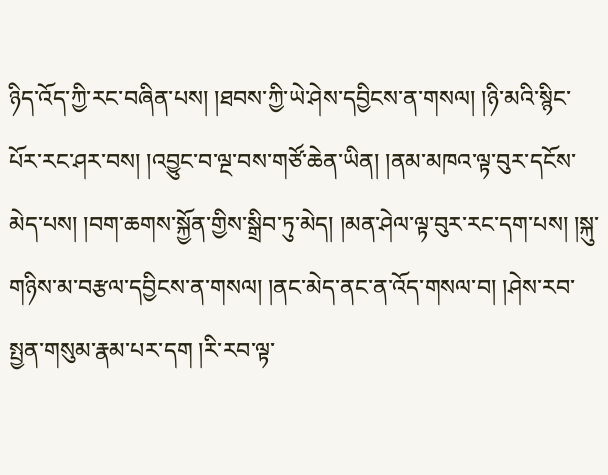ཉིད་འོད་ཀྱི་རང་བཞིན་པས། །ཐབས་ཀྱི་ཡེ་ཤེས་དབྱིངས་ན་གསལ། །ཉི་མའི་སྙིང་པོར་རང་ཤར་བས། །འབྱུང་བ་ལྔ་བས་གཙོ་ཆེན་ཡིན། །ནམ་མཁའ་ལྟ་བུར་དངོས་མེད་པས། །བག་ཆགས་སྐྱོན་གྱིས་སྒྲིབ་ཏུ་མེད། །མན་ཤེལ་ལྟ་བུར་རང་དག་པས། །སྐུ་གཉིས་མ་བརྩལ་དབྱིངས་ན་གསལ། །ནང་མེད་ནང་ན་འོད་གསལ་བ། །ཤེས་རབ་སྤྱན་གསུམ་རྣམ་པར་དག །རི་རབ་ལྟ་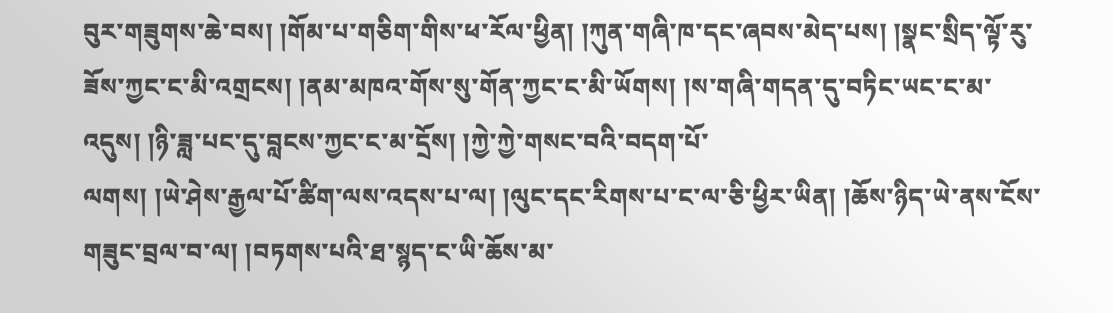བུར་གཟུགས་ཆེ་བས། །གོམ་པ་གཅིག་གིས་ཕ་རོལ་ཕྱིན། །ཀུན་གཞི་ཁ་དང་ཞབས་མེད་པས། །སྣང་སྲིད་ལྟོ་རུ་ཟོས་ཀྱང་ང་མི་འགྲངས། །ནམ་མཁའ་གོས་སུ་གོན་ཀྱང་ང་མི་ཡོགས། །ས་གཞི་གདན་དུ་བཏིང་ཡང་ང་མ་འདུས། །ཉི་ཟླ་པང་དུ་བླངས་ཀྱང་ང་མ་དྲོས། །ཀྱེ་ཀྱེ་གསང་བའི་བདག་པོ་
ལགས། །ཡེ་ཤེས་རྒྱལ་པོ་ཚིག་ལས་འདས་པ་ལ། །ལུང་དང་རིགས་པ་ང་ལ་ཅི་ཕྱིར་ཡིན། །ཆོས་ཉིད་ཡེ་ནས་ངོས་གཟུང་བྲལ་བ་ལ། །བཏགས་པའི་ཐ་སྙད་ང་ཡི་ཆོས་མ་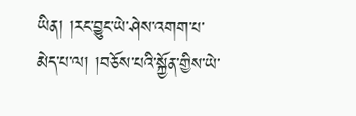ཡིན། །རང་བྱུང་ཡེ་ཤེས་འགག་པ་མེད་པ་ལ། །བཅོས་པའི་སྐྱོན་གྱིས་ཡེ་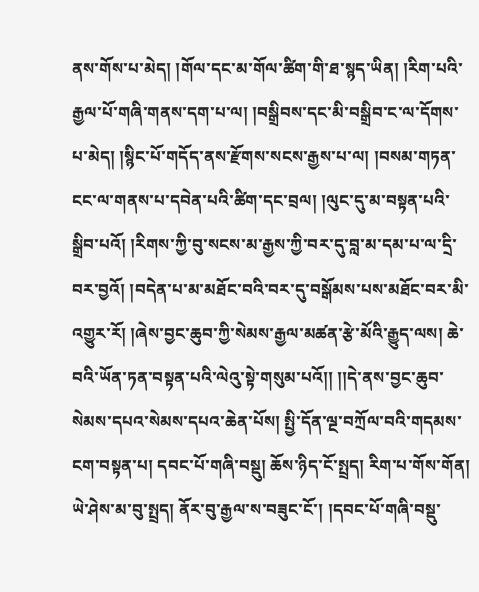ནས་གོས་པ་མེད། །གོལ་དང་མ་གོལ་ཚིག་གི་ཐ་སྙད་ཡིན། །རིག་པའི་རྒྱལ་པོ་གཞི་གནས་དག་པ་ལ། །བསྒྲིབས་དང་མི་བསྒྲིབ་ང་ལ་དོགས་པ་མེད། །སྙིང་པོ་གདོད་ནས་རྫོགས་སངས་རྒྱས་པ་ལ། །བསམ་གཏན་ངང་ལ་གནས་པ་དབེན་པའི་ཚིག་དང་བྲལ། །ལུང་དུ་མ་བསྟན་པའི་སྒྲིབ་པའོ། །རིགས་ཀྱི་བུ་སངས་མ་རྒྱས་ཀྱི་བར་དུ་བླ་མ་དམ་པ་ལ་དྲི་བར་བྱའོ། །བདེན་པ་མ་མཐོང་བའི་བར་དུ་བསྒོམས་པས་མཐོང་བར་མི་འགྱུར་རོ། །ཞེས་བྱང་ཆུབ་ཀྱི་སེམས་རྒྱལ་མཚན་རྩེ་མོའི་རྒྱུད་ལས། ཆེ་བའི་ཡོན་ཏན་བསྟན་པའི་ལེའུ་སྟེ་གསུམ་པའོ།། །།དེ་ནས་བྱང་ཆུབ་སེམས་དཔའ་སེམས་དཔའ་ཆེན་པོས། སྤྱི་དོན་ལྔ་བཀྲོལ་བའི་གདམས་ངག་བསྟན་པ། དབང་པོ་གཞི་བསྡུ། ཆོས་ཉིད་ངོ་སྤྲད། རིག་པ་གོས་གོན། ཡེ་ཤེས་མ་བུ་སྤྲད། ནོར་བུ་རྒྱལ་ས་བཟུང་ངོ་། །དབང་པོ་གཞི་བསྡུ་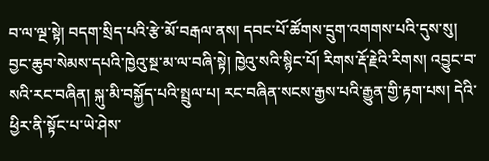བ་ལ་ལྔ་སྟེ། བདག་སྲིད་པའི་རྩེ་མོ་བརྒལ་ནས། དབང་པོ་ཚོགས་དྲུག་འགགས་པའི་དུས་སུ། བྱང་ཆུབ་སེམས་དཔའི་ཁྱེའུ་སྔ་མ་ལ་བཞི་སྟེ། ཁྱེའུ་སའི་སྙིང་པོ། རིགས་རྡོ་རྗེའི་རིགས། འབྱུང་བ་སའི་རང་བཞིན། སྐུ་མི་བསྐྱོད་པའི་སྤྲུལ་པ། རང་བཞིན་སངས་རྒྱས་པའི་རྒྱུན་གྱི་རྟག་པས། དེའི་ཕྱིར་ནི་སྟོང་པ་ཡེ་ཤེས་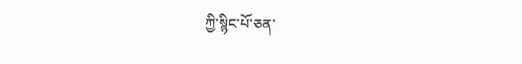ཀྱི་སྙིང་པོ་ཅན་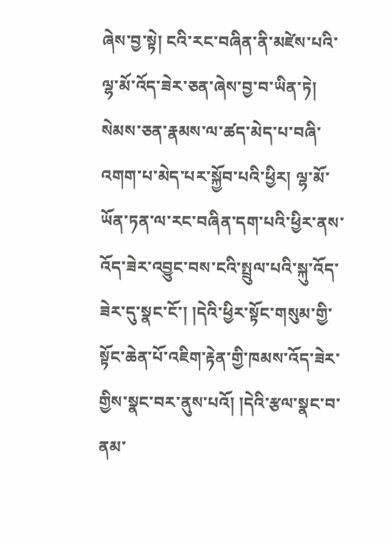ཞེས་བྱ་སྟེ། ངའི་རང་བཞིན་ནི་མཛེས་པའི་ལྷ་མོ་འོད་ཟེར་ཅན་ཞེས་བྱ་བ་ཡིན་ཏེ། སེམས་ཅན་རྣམས་ལ་ཚད་མེད་པ་བཞི་འགག་པ་མེད་པར་སྐྱོབ་པའི་ཕྱིར། ལྷ་མོ་ཡོན་ཏན་ལ་རང་བཞིན་དག་པའི་ཕྱིར་ནས་འོད་ཟེར་འབྱུང་བས་ངའི་སྤྲུལ་པའི་སྐུ་འོད་ཟེར་དུ་སྣང་ངོ་། །དེའི་ཕྱིར་སྟོང་གསུམ་གྱི་སྟོང་ཆེན་པོ་འཇིག་རྟེན་གྱི་ཁམས་འོད་ཟེར་གྱིས་སྣང་བར་ནུས་པའོ། །དེའི་རྩལ་སྣང་བ་ནམ་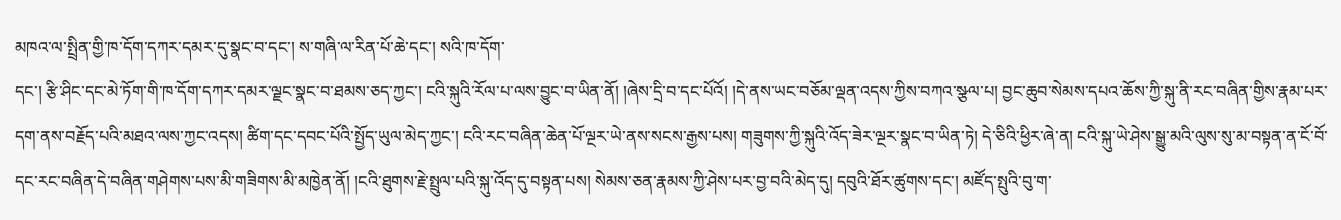མཁའ་ལ་སྤྲིན་གྱི་ཁ་དོག་དཀར་དམར་དུ་སྣང་བ་དང་། ས་གཞི་ལ་རིན་པོ་ཆེ་དང་། སའི་ཁ་དོག་
དང་། རྩི་ཤིང་དང་མེ་ཏོག་གི་ཁ་དོག་དཀར་དམར་ལྗང་སྣང་བ་ཐམས་ཅད་ཀྱང་། ངའི་སྐུའི་རོལ་པ་ལས་བྱུང་བ་ཡིན་ནོ། །ཞེས་དྲི་བ་དང་པོའོ། །དེ་ནས་ཡང་བཅོམ་ལྡན་འདས་ཀྱིས་བཀའ་སྩལ་པ། བྱང་ཆུབ་སེམས་དཔའ་ཆོས་ཀྱི་སྐུ་ནི་རང་བཞིན་གྱིས་རྣམ་པར་དག་ནས་བརྗོད་པའི་མཐའ་ལས་ཀྱང་འདས། ཚིག་དང་དབང་པོའི་སྤྱོད་ཡུལ་མེད་ཀྱང་། ངའི་རང་བཞིན་ཆེན་པོ་ལྔར་ཡེ་ནས་སངས་རྒྱས་པས། གཟུགས་ཀྱི་སྐུའི་འོད་ཟེར་ལྔར་སྣང་བ་ཡིན་ཏེ། དེ་ཅིའི་ཕྱིར་ཞེ་ན། ངའི་སྐུ་ཡེ་ཤེས་སྒྱུ་མའི་ལུས་སུ་མ་བསྟན་ན་ངོ་བོ་དང་རང་བཞིན་དེ་བཞིན་གཤེགས་པས་མི་གཟིགས་མི་མཁྱེན་ནོ། །ངའི་ཐུགས་རྗེ་སྤྲུལ་པའི་སྐུ་འོད་དུ་བསྟན་པས། སེམས་ཅན་རྣམས་ཀྱི་ཤེས་པར་བྱ་བའི་མེད་དུ། དབུའི་ཐོར་ཚུགས་དང་། མཛོད་སྤུའི་བུ་ག་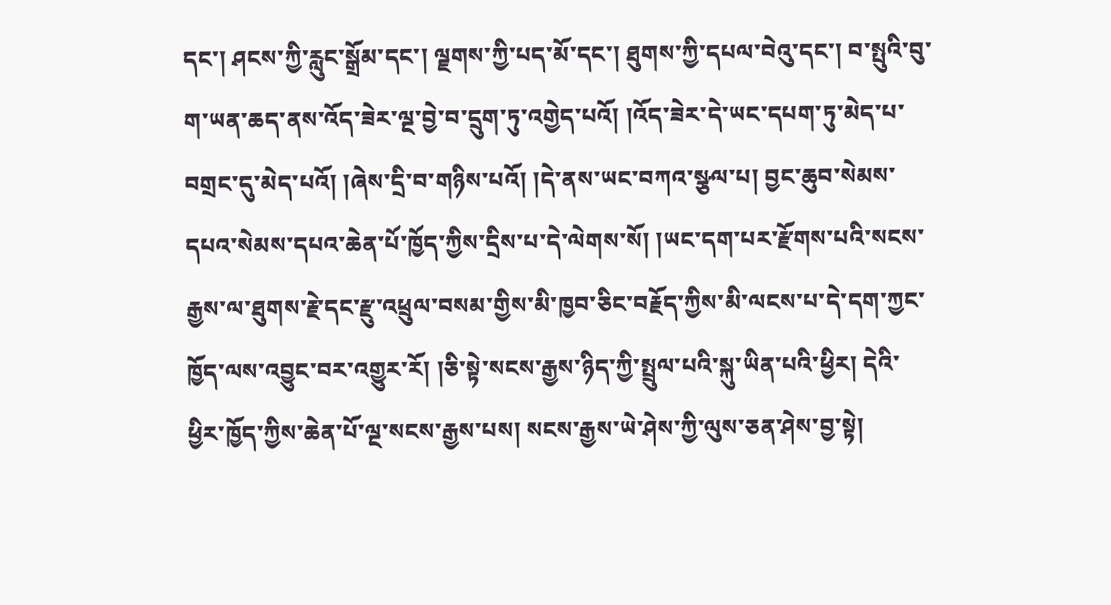དང་། ཤངས་ཀྱི་རླུང་སྒྲོམ་དང་། ལྗགས་ཀྱི་པད་མོ་དང་། ཐུགས་ཀྱི་དཔལ་བེའུ་དང་། བ་སྤུའི་བུ་ག་ཡན་ཆད་ནས་འོད་ཟེར་ལྔ་བྱེ་བ་དྲུག་ཏུ་འགྱེད་པའོ། །འོད་ཟེར་དེ་ཡང་དཔག་ཏུ་མེད་པ་བགྲང་དུ་མེད་པའོ། །ཞེས་དྲི་བ་གཉིས་པའོ། །དེ་ནས་ཡང་བཀའ་སྩལ་པ། བྱང་ཆུབ་སེམས་དཔའ་སེམས་དཔའ་ཆེན་པོ་ཁྱོད་ཀྱིས་དྲིས་པ་དེ་ལེགས་སོ། །ཡང་དག་པར་རྫོགས་པའི་སངས་རྒྱས་ལ་ཐུགས་རྗེ་དང་རྫུ་འཕྲུལ་བསམ་གྱིས་མི་ཁྱབ་ཅིང་བརྗོད་ཀྱིས་མི་ལངས་པ་དེ་དག་ཀྱང་ཁྱོད་ལས་འབྱུང་བར་འགྱུར་རོ། །ཅི་སྟེ་སངས་རྒྱས་ཉིད་ཀྱི་སྤྲུལ་པའི་སྐུ་ཡིན་པའི་ཕྱིར། དེའི་ཕྱིར་ཁྱོད་ཀྱིས་ཆེན་པོ་ལྔ་སངས་རྒྱས་པས། སངས་རྒྱས་ཡེ་ཤེས་ཀྱི་ལུས་ཅན་ཤེས་བྱ་སྟེ།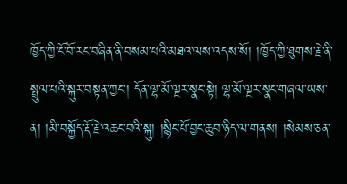ཁྱོད་ཀྱི་ངོ་བོ་རང་བཞིན་ནི་བསམ་པའི་མཐའ་ལས་འདས་སོ། །ཁྱོད་ཀྱི་ཐུགས་རྗེ་ནི་སྤྲུལ་པའི་སྐུར་བསྟན་ཀྱང་། དོན་ལྷ་མོ་ལྔར་སྣང་སྟེ། ལྷ་མོ་ལྔར་སྣང་གཞལ་ཡས་ན། །མི་བསྐྱོད་རྡོ་རྗེ་འཆང་བའི་སྐུ། །སྙིང་པོ་བྱང་ཆུབ་ཉིད་ལ་གནས། །སེམས་ཅན་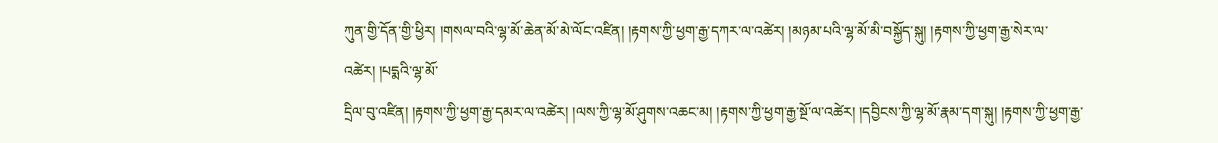ཀུན་གྱི་དོན་གྱི་ཕྱིར། །གསལ་བའི་ལྷ་མོ་ཆེན་མོ་མེ་ལོང་འཛིན། །རྟགས་ཀྱི་ཕྱག་རྒྱ་དཀར་ལ་འཚེར། །མཉམ་པའི་ལྷ་མོ་མི་བསྐྱོད་སྐུ། །རྟགས་ཀྱི་ཕྱག་རྒྱ་སེར་ལ་འཚེར། །པདྨའི་ལྷ་མོ་
དྲིལ་བུ་འཛིན། །རྟགས་ཀྱི་ཕྱག་རྒྱ་དམར་ལ་འཚེར། །ལས་ཀྱི་ལྷ་མོ་ཤུགས་འཆང་མ། །རྟགས་ཀྱི་ཕྱག་རྒྱ་སྔོ་ལ་འཚེར། །དབྱིངས་ཀྱི་ལྷ་མོ་རྣམ་དག་སྐུ། །རྟགས་ཀྱི་ཕྱག་རྒྱ་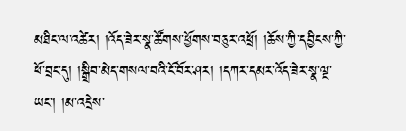མཐིང་ལ་འཚེར། །འོད་ཟེར་སྣ་ཚོགས་ཕྱོགས་བཅུར་འཕྲོ། །ཆོས་ཀྱི་དབྱིངས་ཀྱི་ཕོ་བྲང་དུ། །སྒྲིབ་མེད་གསལ་བའི་ངོ་བོར་ཤར། །དཀར་དམར་འོད་ཟེར་སྣ་ལྔ་ཡང་། །མ་འདྲེས་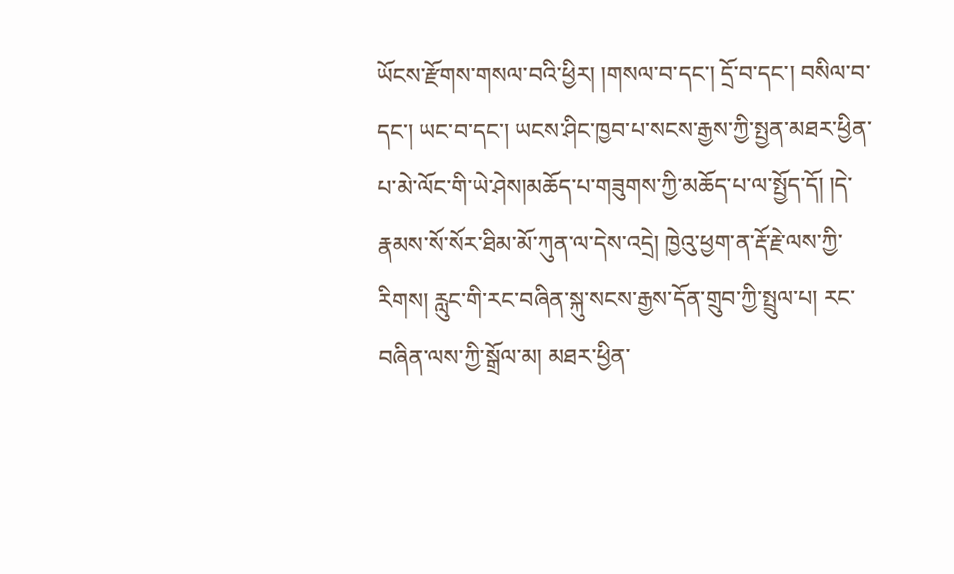ཡོངས་རྫོགས་གསལ་བའི་ཕྱིར། །གསལ་བ་དང་། དྲོ་བ་དང་། བསིལ་བ་དང་། ཡང་བ་དང་། ཡངས་ཤིང་ཁྱབ་པ་སངས་རྒྱས་ཀྱི་སྤྱན་མཐར་ཕྱིན་པ་མེ་ལོང་གི་ཡེ་ཤེས།མཆོད་པ་གཟུགས་ཀྱི་མཆོད་པ་ལ་སྤྱོད་དོ། །དེ་རྣམས་སོ་སོར་ཐིམ་མོ་ཀུན་ལ་དེས་འདྲེ། ཁྱེའུ་ཕྱག་ན་རྡོ་རྗེ་ལས་ཀྱི་རིགས། རླུང་གི་རང་བཞིན་སྐུ་སངས་རྒྱས་དོན་གྲུབ་ཀྱི་སྤྲུལ་པ། རང་བཞིན་ལས་ཀྱི་སྒྲོལ་མ། མཐར་ཕྱིན་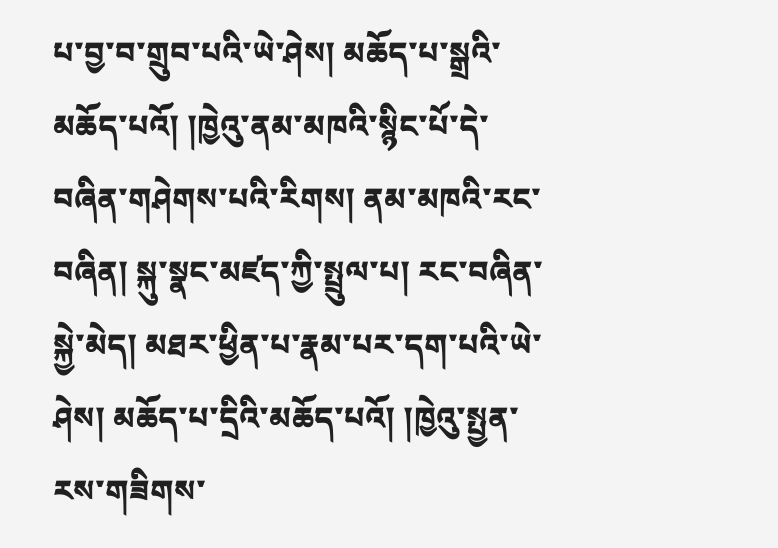པ་བྱ་བ་གྲུབ་པའི་ཡེ་ཤེས། མཆོད་པ་སྒྲའི་མཆོད་པའོ། །ཁྱེའུ་ནམ་མཁའི་སྙིང་པོ་དེ་བཞིན་གཤེགས་པའི་རིགས། ནམ་མཁའི་རང་བཞིན། སྐུ་སྣང་མཛད་ཀྱི་སྤྲུལ་པ། རང་བཞིན་སྐྱེ་མེད། མཐར་ཕྱིན་པ་རྣམ་པར་དག་པའི་ཡེ་ཤེས། མཆོད་པ་དྲིའི་མཆོད་པའོ། །ཁྱེའུ་སྤྱན་རས་གཟིགས་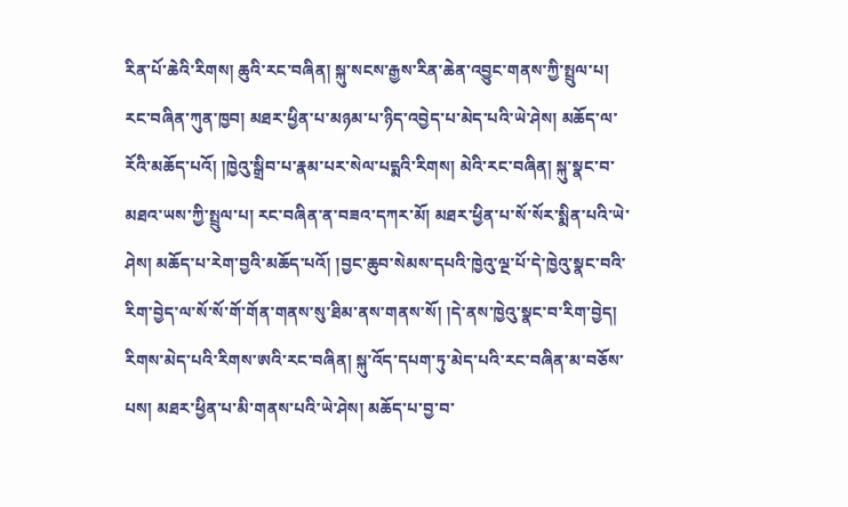རིན་པོ་ཆེའི་རིགས། ཆུའི་རང་བཞིན། སྐུ་སངས་རྒྱས་རིན་ཆེན་འབྱུང་གནས་ཀྱི་སྤྲུལ་པ། རང་བཞིན་ཀུན་ཁྱབ། མཐར་ཕྱིན་པ་མཉམ་པ་ཉིད་འབྱེད་པ་མེད་པའི་ཡེ་ཤེས། མཆོད་ལ་རོའི་མཆོད་པའོ། །ཁྱེའུ་སྒྲིབ་པ་རྣམ་པར་སེལ་པདྨའི་རིགས། མེའི་རང་བཞིན། སྐུ་སྣང་བ་མཐའ་ཡས་ཀྱི་སྤྲུལ་པ། རང་བཞིན་ན་བཟའ་དཀར་མོ། མཐར་ཕྱིན་པ་སོ་སོར་སྨིན་པའི་ཡེ་ཤེས། མཆོད་པ་རེག་བྱའི་མཆོད་པའོ། །བྱང་ཆུབ་སེམས་དཔའི་ཁྱེའུ་ལྔ་པོ་དེ་ཁྱེའུ་སྣང་བའི་རིག་བྱེད་ལ་སོ་སོ་གོ་གོན་གནས་སུ་ཐིམ་ནས་གནས་སོ། །དེ་ནས་ཁྱེའུ་སྣང་བ་རིག་བྱེད། རིགས་མེད་པའི་རིགས་ཨའི་རང་བཞིན། སྐུ་འོད་དཔག་ཏུ་མེད་པའི་རང་བཞིན་མ་བཅོས་པས། མཐར་ཕྱིན་པ་མི་གནས་པའི་ཡེ་ཤེས། མཆོད་པ་བྱ་བ་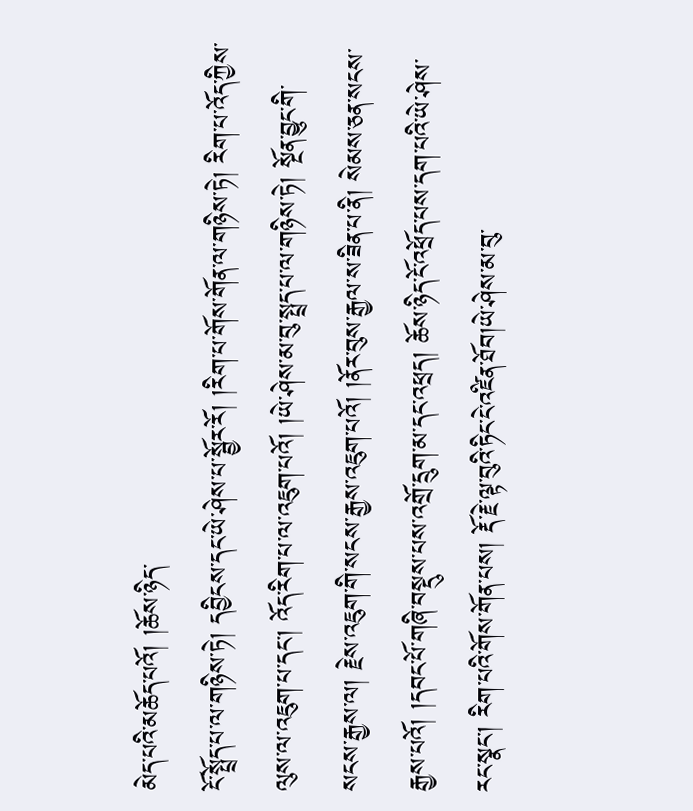མེད་པའི་མཆོད་པའོ། །ཆོས་ཉིད་
ངོ་སྤྲོད་པ་ལ་གཉིས་ཏེ། དབྱིངས་དང་ཡེ་ཤེས་པ་སྦྱོར་རོ། །རིག་པ་གོས་གོན་ལ་གཉིས་ཏེ། རིག་པ་འོད་ཀྱིས་ལུས་ལ་འཇུག་པ་དང་། འོད་རིག་པ་ལ་འཇུག་པའོ། །ཡེ་ཤེས་མ་བུ་སྤྲད་པ་ལ་གཉིས་ཏེ། སྔོན་བྱུང་གི་སངས་རྒྱས་ལ། རྗེས་འཇུག་གི་སངས་རྒྱས་འཇུག་པའོ། །ནོར་བུས་རྒྱལ་ས་ཟིན་པ་ནི། སེམས་ཅན་སངས་རྒྱས་པའོ། །དབང་པོ་གཞི་བསྡུས་པས་འགྲོ་དྲུག་མ་དང་འཕྲད། ཆོས་ཉིད་ངོ་འཕྲོད་པས་དག་པའི་ཡེ་ཤེས་རང་སྣང་། རིག་པའི་གོས་གོན་པས། རྡོ་རྗེ་ལྟ་བུའི་ཏིང་ངེ་འཛིན་ཐོབ།ཡེ་ཤེས་མ་བུ་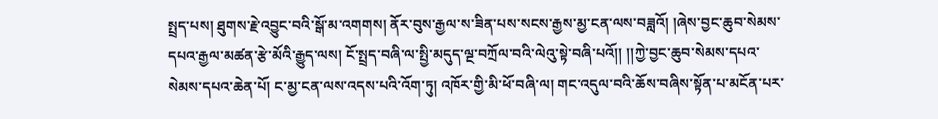སྤྲད་པས། ཐུགས་རྗེ་འབྱུང་བའི་སྒོ་མ་འགགས། ནོར་བུས་རྒྱལ་ས་ཟིན་པས་སངས་རྒྱས་མྱ་ངན་ལས་བཟླའོ། །ཞེས་བྱང་ཆུབ་སེམས་དཔའ་རྒྱལ་མཚན་རྩེ་མོའི་རྒྱུད་ལས། ངོ་སྤྲད་བཞི་ལ་སྤྱི་མདུད་ལྔ་བཀྲོལ་བའི་ལེའུ་སྟེ་བཞི་པའོ།། །།ཀྱེ་བྱང་ཆུབ་སེམས་དཔའ་སེམས་དཔའ་ཆེན་པོ། ང་མྱ་ངན་ལས་འདས་པའི་འོག་ཏུ། འཁོར་གྱི་མི་ཕོ་བཞི་ལ། གང་འདུལ་བའི་ཆོས་བཞིས་སྟོན་པ་མངོན་པར་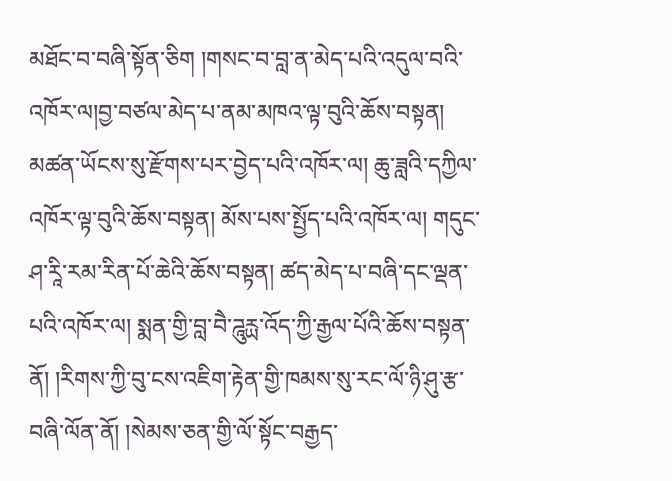མཐོང་བ་བཞི་སྟོན་ཅིག །གསང་བ་བླ་ན་མེད་པའི་འདུལ་བའི་འཁོར་ལ།བྱ་བཙལ་མེད་པ་ནམ་མཁའ་ལྟ་བུའི་ཆོས་བསྟན། མཚན་ཡོངས་སུ་རྫོགས་པར་བྱེད་པའི་འཁོར་ལ། ཆུ་ཟླའི་དཀྱིལ་འཁོར་ལྟ་བུའི་ཆོས་བསྟན། མོས་པས་སྤྱོད་པའི་འཁོར་ལ། གདུང་ཤ་རཱི་རམ་རིན་པོ་ཆེའི་ཆོས་བསྟན། ཚད་མེད་པ་བཞི་དང་ལྡན་པའི་འཁོར་ལ། སྨན་གྱི་བླ་བཻ་ཌཱུརྻ་འོད་ཀྱི་རྒྱལ་པོའི་ཆོས་བསྟན་ནོ། །རིགས་ཀྱི་བུ་ངས་འཇིག་རྟེན་གྱི་ཁམས་སུ་རང་ལོ་ཉི་ཤུ་རྩ་བཞི་ལོན་ནོ། །སེམས་ཅན་གྱི་ལོ་སྟོང་བརྒྱད་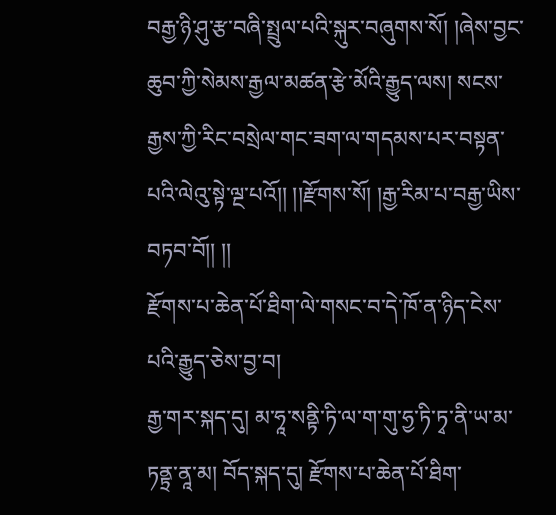བརྒྱ་ཉི་ཤུ་རྩ་བཞི་སྤྲུལ་པའི་སྐུར་བཞུགས་སོ། །ཞེས་བྱང་ཆུབ་ཀྱི་སེམས་རྒྱལ་མཚན་རྩེ་མོའི་རྒྱུད་ལས། སངས་རྒྱས་ཀྱི་རིང་བསྲེལ་གང་ཟག་ལ་གདམས་པར་བསྟན་པའི་ལེའུ་སྟེ་ལྔ་པའོ།། །།རྫོགས་སོ། །རྒྱ་རིམ་པ་བརྒྱ་ཡིས་བཏབ་བོ།། །།
རྫོགས་པ་ཆེན་པོ་ཐིག་ལེ་གསང་བ་དེ་ཁོ་ན་ཉིད་ངེས་པའི་རྒྱུད་ཅེས་བྱ་བ།
རྒྱ་གར་སྐད་དུ། མ་ཧཱ་སནྟི་ཏི་ལ་ག་གུ་ཧྱ་ཏི་ཏྭ་ནི་ཡ་མ་ཏནྟྲ་ནཱ་མ། བོད་སྐད་དུ། རྫོགས་པ་ཆེན་པོ་ཐིག་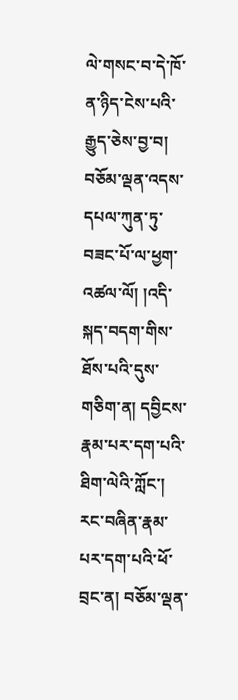ལེ་གསང་བ་དེ་ཁོ་ན་ཉིད་ངེས་པའི་རྒྱུད་ཅེས་བྱ་བ།
བཅོམ་ལྡན་འདས་དཔལ་ཀུན་ཏུ་བཟང་པོ་ལ་ཕྱག་འཚལ་ལོ། །འདི་སྐད་བདག་གིས་ཐོས་པའི་དུས་གཅིག་ན། དབྱིངས་རྣམ་པར་དག་པའི་ཐིག་ལེའི་ཀློང་། རང་བཞིན་རྣམ་པར་དག་པའི་ཕོ་བྲང་ན། བཅོམ་ལྡན་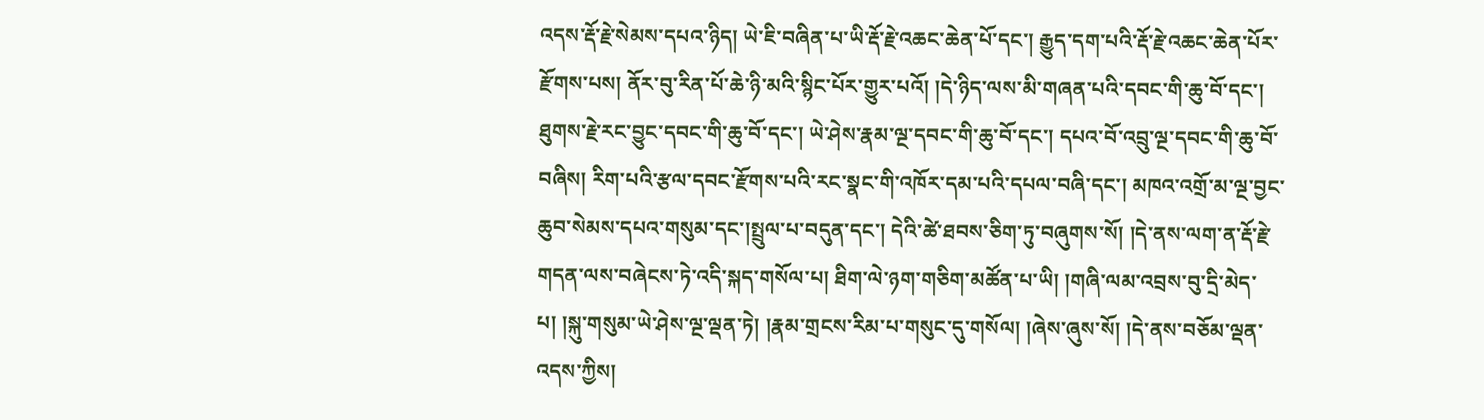འདས་རྡོ་རྗེ་སེམས་དཔའ་ཉིད། ཡེ་ཇི་བཞིན་པ་ཡི་རྡོ་རྗེ་འཆང་ཆེན་པོ་དང་། རྒྱུད་དག་པའི་རྡོ་རྗེ་འཆང་ཆེན་པོར་རྫོགས་པས། ནོར་བུ་རིན་པོ་ཆེ་ཉི་མའི་སྙིང་པོར་གྱུར་པའོ། །དེ་ཉིད་ལས་མི་གཞན་པའི་དབང་གི་ཆུ་བོ་དང་། ཐུགས་རྗེ་རང་བྱུང་དབང་གི་ཆུ་བོ་དང་། ཡེ་ཤེས་རྣམ་ལྔ་དབང་གི་ཆུ་བོ་དང་། དཔའ་བོ་འབྲུ་ལྔ་དབང་གི་ཆུ་བོ་བཞིས། རིག་པའི་རྩལ་དབང་རྫོགས་པའི་རང་སྣང་གི་འཁོར་དམ་པའི་དཔལ་བཞི་དང་། མཁའ་འགྲོ་མ་ལྔ་བྱང་ཆུབ་སེམས་དཔའ་གསུམ་དང་།སྤྲུལ་པ་བདུན་དང་། དེའི་ཚེ་ཐབས་ཅིག་ཏུ་བཞུགས་སོ། །དེ་ནས་ལག་ན་རྡོ་རྗེ་གདན་ལས་བཞེངས་ཏེ་འདི་སྐད་གསོལ་པ། ཐིག་ལེ་ཉག་གཅིག་མཚོན་པ་ཡི། །གཞི་ལམ་འབྲས་བུ་དྲི་མེད་པ། །སྐུ་གསུམ་ཡེ་ཤེས་ལྔ་ལྡན་ཏེ། །རྣམ་གྲངས་རིམ་པ་གསུང་དུ་གསོལ། །ཞེས་ཞུས་སོ། །དེ་ནས་བཅོམ་ལྡན་འདས་ཀྱིས།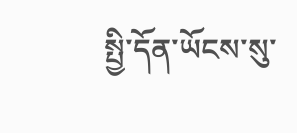སྤྱི་དོན་ཡོངས་སུ་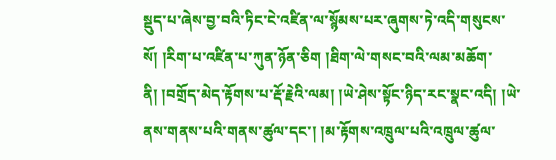སྡུད་པ་ཞེས་བྱ་བའི་ཏིང་ངེ་འཛིན་ལ་སྙོམས་པར་ཞུགས་ཏེ་འདི་གསུངས་སོ། །རིག་པ་འཛིན་པ་ཀུན་ཉོན་ཅིག །ཐིག་ལེ་གསང་བའི་ལམ་མཆོག་ནི། །བགྲོད་མེད་རྟོགས་པ་རྡོ་རྗེའི་ལམ། །ཡེ་ཤེས་སྟོང་ཉིད་རང་སྣང་འདི། །ཡེ་ནས་གནས་པའི་གནས་ཚུལ་དང་། །མ་རྟོགས་འཁྲུལ་པའི་འཁྲུལ་ཚུལ་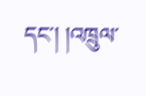དང་། །འཁྲུལ་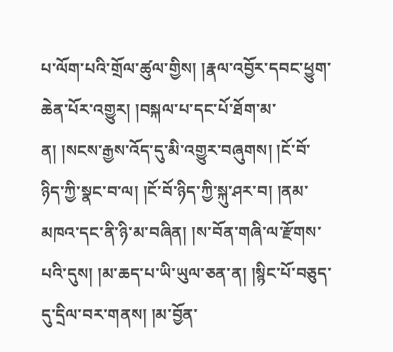པ་ལོག་པའི་གྲོལ་ཚུལ་གྱིས། །རྣལ་འབྱོར་དབང་ཕྱུག་ཆེན་པོར་འགྱུར། །བསྐལ་པ་དང་པོ་ཐོག་མ་ན། །སངས་རྒྱས་འོད་དུ་མི་འགྱུར་བཞུགས། །ངོ་བོ་ཉིད་ཀྱི་སྣང་བ་ལ། །ངོ་བོ་ཉིད་ཀྱི་སྐུ་ཤར་བ། །ནམ་མཁའ་དང་ནི་ཉི་མ་བཞིན། །ས་བོན་གཞི་ལ་རྫོགས་པའི་དུས། །མ་ཆད་པ་ཡི་ཡུལ་ཅན་ན། །སྙིང་པོ་བཅུད་དུ་དྲིལ་བར་གནས། །མ་བྱོན་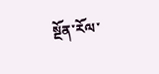སྔོན་རོལ་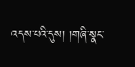འདས་པའི་དུས། །གཞི་སྣང་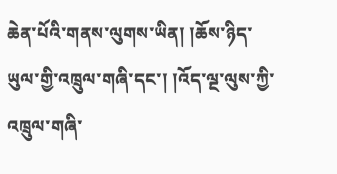ཆེན་པོའི་གནས་ལུགས་ཡིན། །ཆོས་ཉིད་ཡུལ་གྱི་འཁྲུལ་གཞི་དང་། །འོད་ལྔ་ལུས་ཀྱི་འཁྲུལ་གཞི་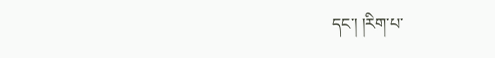དང་། །རིག་པ་